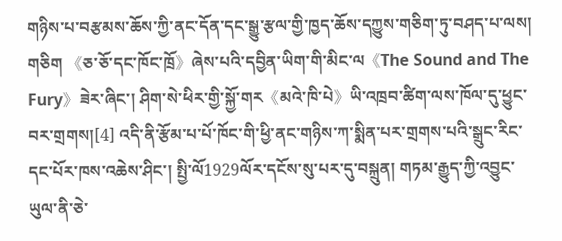གཉིས་པ་བརྩམས་ཆོས་ཀྱི་ནང་དོན་དང་སྒྱུ་རྩལ་གྱི་ཁྱད་ཆོས་དཀྱུས་གཅིག་ཏུ་བཤད་པ་ལས། གཅིག 《ཅ་ཅོ་དང་ཁོང་ཁྲོ》ཞེས་པའི་དབྱིན་ཡིག་གི་མིང་ལ《The Sound and The Fury》ཟེར་ཞིང་། ཤིག་སེ་ཕིར་གྱི་སྐྱོ་གར《མའེ་ཁི་པེ》ཡི་འཁྲབ་ཚིག་ལས་ཁོལ་དུ་ཕྱུང་བར་གྲགས།[4] འདི་ནི་རྩོམ་པ་པོ་ཁོང་གི་ཕྱི་ནང་གཉིས་ཀ་སྨིན་པར་གྲགས་པའི་སྒྲུང་རིང་དང་པོར་ཁས་འཆེས་ཤིང་། སྤྱི་ལོ1929ལོར་དངོས་སུ་པར་དུ་བསྐྲུན། གཏམ་རྒྱུད་ཀྱི་འབྱུང་ཡུལ་ནི་ཅེ་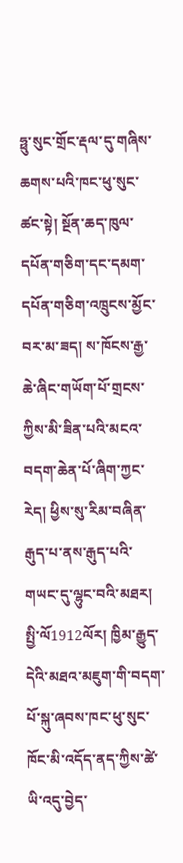ཧྥུ་སུང་གྲོང་རྡལ་དུ་གཞིས་ཆགས་པའི་ཁང་ཕུ་སུང་ཚང་སྟེ། སྔོན་ཆད་ཁུལ་དཔོན་གཅིག་དང་དམག་དཔོན་གཅིག་འཁྲུངས་མྱོང་བར་མ་ཟད། ས་ཁོངས་རྒྱ་ཆེ་ཞིང་གཡོག་པོ་གྲངས་ཀྱིས་མི་ཟིན་པའི་མངའ་བདག་ཆེན་པོ་ཞིག་ཀྱང་རེད། ཕྱིས་སུ་རིམ་བཞིན་རྒུད་པ་ནས་རྒུད་པའི་གཡང་དུ་ལྷུང་བའི་མཐར། སྤྱི་ལོ1912ལོར། ཁྱིམ་རྒྱུད་དེའི་མཐའ་མཇུག་གི་བདག་པོ་སྐུ་ཞབས་ཁང་ཕུ་སུང་ཁོང་མི་འདོད་ནད་ཀྱིས་ཚེ་ཡི་འདུ་བྱེད་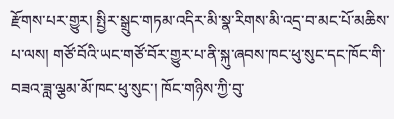རྫོགས་པར་གྱུར། སྤྱིར་སྒྲུང་གཏམ་འདིར་མི་སྣ་རིགས་མི་འདྲ་བ་མང་པོ་མཆིས་པ་ལས། གཙོ་བོའི་ཡང་གཙོ་བོར་གྱུར་པ་ནི་སྐུ་ཞབས་ཁང་ཕུ་སུང་དང་ཁོང་གི་བཟའ་ཟླ་ལྕམ་མོ་ཁང་ཕུ་སུང་། ཁོང་གཉིས་ཀྱི་བུ་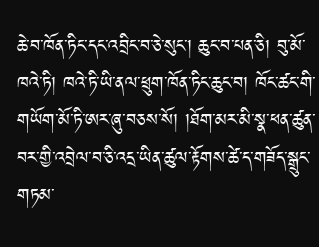ཆེ་བ་ཁོན་ཏིང་དང་འབྲིང་བ་ཅེ་སུང་། ཆུང་བ་པན་ཅི། བུ་མོ་ཁའེ་ཏི། ཁའེ་ཏི་ཡི་ནལ་ཕྲུག་ཁོན་ཏིང་ཆུང་བ། ཁོང་ཚང་གི་གཡོག་མོ་ཏི་ཨར་ཞུ་བཅས་སོ། །ཐོག་མར་མི་སྣ་ཕན་ཚུན་བར་གྱི་འབྲེལ་བ་ཅི་འདྲ་ཡིན་ཚུལ་རྟོགས་ཚེ་ད་གཟོད་སྒྲུང་གཏམ་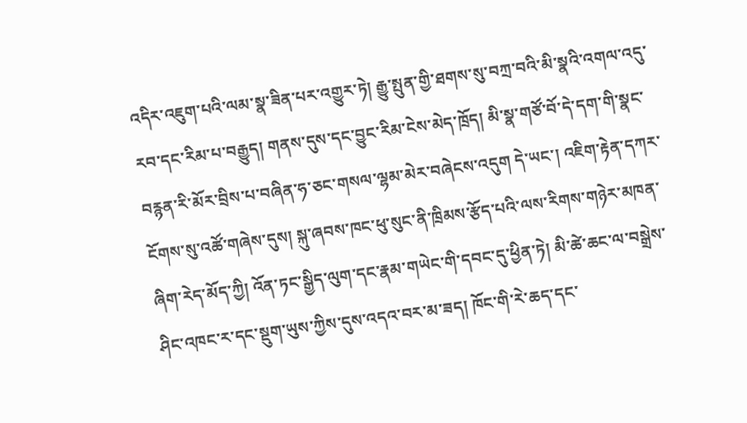འདིར་འཇུག་པའི་ལམ་སྣ་ཟིན་པར་འགྱུར་ཏེ། རྒྱུ་སྤུན་གྱི་ཐགས་སུ་བཀྲ་བའི་མི་སྣའི་འགལ་འདུ་རབ་དང་རིམ་པ་བརྒྱུད། གནས་དུས་དང་བྱུང་རིམ་ངེས་མེད་ཁྲོད། མི་སྣ་གཙོ་བོ་དེ་དག་གི་སྣང་བརྙན་རི་མོར་བྲིས་པ་བཞིན་ཧ་ཅང་གསལ་ལྷམ་མེར་བཞེངས་འདུག དེ་ཡང་། འཇིག་རྟེན་དཀར་ངོགས་སུ་འཚོ་གཞེས་དུས། སྐུ་ཞབས་ཁང་ཕུ་སུང་ནི་ཁྲིམས་རྩོད་པའི་ལས་རིགས་གཉེར་མཁན་ཞིག་རེད་མོད་ཀྱི། འོན་ཏང་སྒྱིད་ལུག་དང་རྣམ་གཡེང་གི་དབང་དུ་ཕྱིན་ཏེ། མི་ཚེ་ཆང་ལ་བསྒྲེས་ཤིང་འཁང་ར་དང་སྡུག་ཡུས་ཀྱིས་དུས་འདའ་བར་མ་ཟད། ཁོང་གི་རེ་ཆད་དང་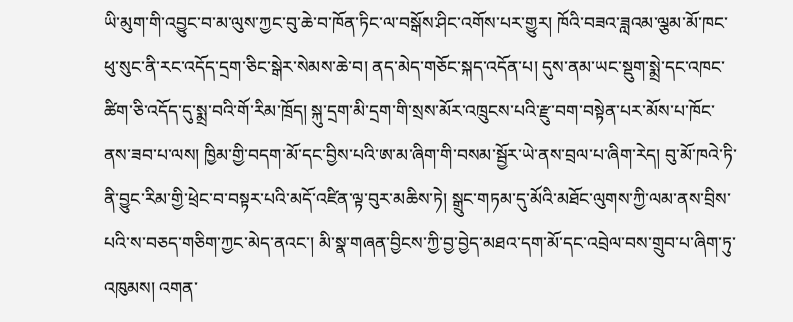ཡི་མུག་གི་འབྱུང་བ་མ་ལུས་ཀྱང་བུ་ཆེ་བ་ཁོན་ཏིང་ལ་བསྒོས་ཤིང་འགོས་པར་གྱུར། ཁོའི་བཟའ་ཟླའམ་ལྕམ་མོ་ཁང་ཕུ་སུང་ནི་རང་འདོད་དྲག་ཅིང་སྒེར་སེམས་ཆེ་བ། ནད་མེད་གཅོང་སྐད་འདོན་པ། དུས་ནམ་ཡང་སྡུག་སྨྲེ་དང་འཁང་ཚིག་ཅི་འདོད་དུ་སྨྲ་བའི་གོ་རིམ་ཁྲོད། སྐུ་དྲག་མི་དྲག་གི་སྲས་མོར་འཁྲུངས་པའི་རྫུ་བག་བསྟེན་པར་མོས་པ་ཁོང་ནས་ཟབ་པ་ལས། ཁྱིམ་གྱི་བདག་མོ་དང་བྱིས་པའི་ཨ་མ་ཞིག་གི་བསམ་སྦྱོར་ཡེ་ནས་བྲལ་པ་ཞིག་རེད། བུ་མོ་ཁའེ་ཏི་ནི་བྱུང་རིམ་གྱི་ཕྲེང་བ་བསྟར་པའི་མདོ་འཛིན་ལྟ་བུར་མཆིས་ཏེ། སྒྲུང་གཏམ་དུ་མོའི་མཐོང་ལུགས་ཀྱི་ལམ་ནས་བྲིས་པའི་ས་བཅད་གཅིག་ཀྱང་མེད་ནའང་། མི་སྣ་གཞན་བྱིངས་ཀྱི་བྱ་བྱེད་མཐའ་དག་མོ་དང་འབྲེལ་བས་གྲུབ་པ་ཞིག་ཏུ་འཁུམས། འགན་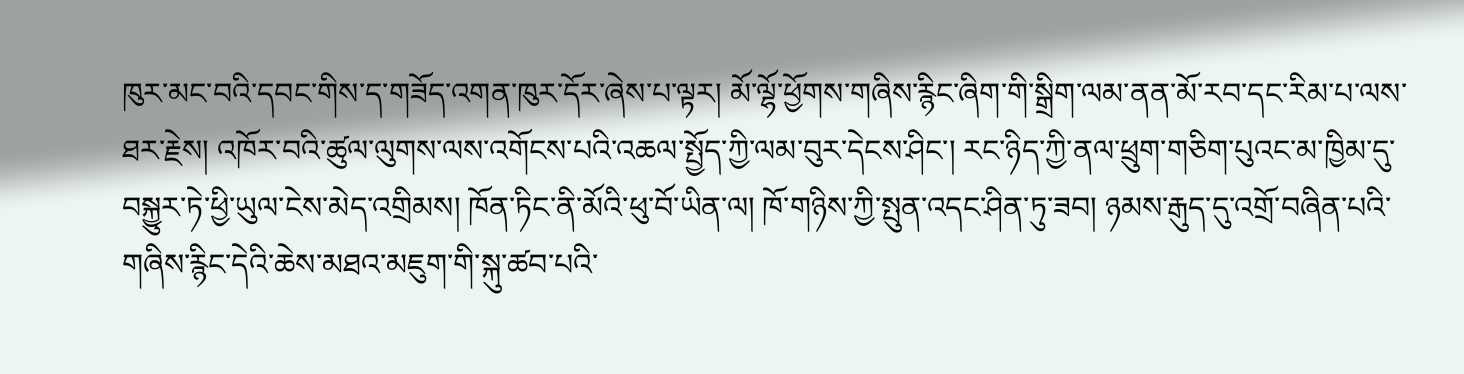ཁུར་མང་བའི་དབང་གིས་ད་གཟོད་འགན་ཁུར་དོར་ཞེས་པ་ལྟར། མོ་ལྷོ་ཕྱོགས་གཞིས་རྙིང་ཞིག་གི་སྒྲིག་ལམ་ནན་མོ་རབ་དང་རིམ་པ་ལས་ཐར་རྗེས། འཁོར་བའི་ཚུལ་ལུགས་ལས་འགོངས་པའི་འཆལ་སྤྱོད་ཀྱི་ལམ་བུར་དེངས་ཤིང་། རང་ཉིད་ཀྱི་ནལ་ཕྲུག་གཅིག་པུའང་མ་ཁྱིམ་དུ་བསྐྱུར་ཏེ་ཕྱི་ཡུལ་ངེས་མེད་འགྲིམས། ཁོན་ཏིང་ནི་མོའི་ཕུ་བོ་ཡིན་ལ། ཁོ་གཉིས་ཀྱི་སྤུན་འདང་ཤིན་ཏུ་ཟབ། ཉམས་རྒུད་དུ་འགྲོ་བཞིན་པའི་གཞིས་རྙིང་དེའི་ཆེས་མཐའ་མཇུག་གི་སྐུ་ཚབ་པའི་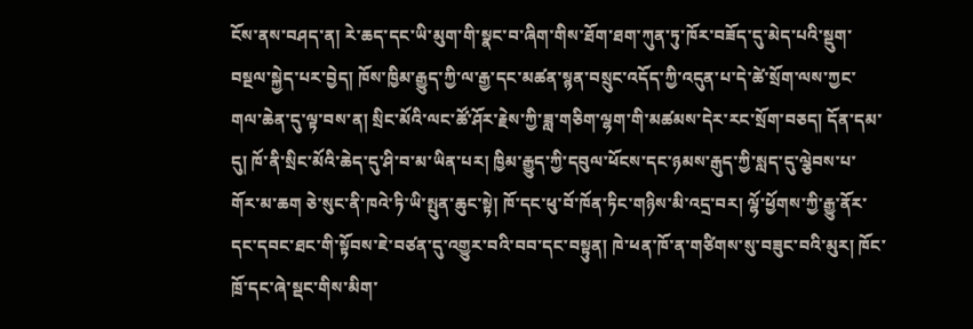ངོས་ནས་བཤད་ན། རེ་ཆད་དང་ཡི་མུག་གི་སྣང་བ་ཞིག་གིས་ཐོག་ཐག་ཀུན་ཏུ་ཁོར་བཟོད་དུ་མེད་པའི་སྡུག་བསྔལ་སྐྱེད་པར་བྱེད། ཁོས་ཁྱིམ་རྒྱུད་ཀྱི་ལ་རྒྱ་དང་མཚན་སྙན་བསྲུང་འདོད་ཀྱི་འདུན་པ་དེ་ཚེ་སྲོག་ལས་ཀྱང་གལ་ཆེན་དུ་ལྟ་བས་ན། སྲིང་མོའི་ལང་ཚོ་ཤོར་རྗེས་ཀྱི་ཟླ་གཅིག་ལྷག་གི་མཚམས་དེར་རང་སྲོག་བཅད། དོན་དམ་དུ། ཁོ་ནི་སྲིང་མོའི་ཆེད་དུ་ཤི་བ་མ་ཡིན་པར། ཁྱིམ་རྒྱུད་ཀྱི་དབུལ་ཕོངས་དང་ཉམས་རྒུད་ཀྱི་སླད་དུ་ལྕེབས་པ་གོར་མ་ཆག ཅེ་སུང་ནི་ཁའེ་ཏི་ཡི་སྤུན་ཆུང་སྟེ། ཁོ་དང་ཕུ་བོ་ཁོན་ཏིང་གཉིས་མི་འདྲ་བར། ལྷོ་ཕྱོགས་ཀྱི་རྒྱུ་ནོར་དང་དབང་ཐང་གི་སྟོབས་ཇེ་བཙན་དུ་འགྱུར་བའི་བབ་དང་བསྟུན། ཁེ་ཕན་ཁོ་ན་གཙིགས་སུ་བཟུང་བའི་མུར། ཁོང་ཁྲོ་དང་ཞེ་སྡང་གིས་མིག་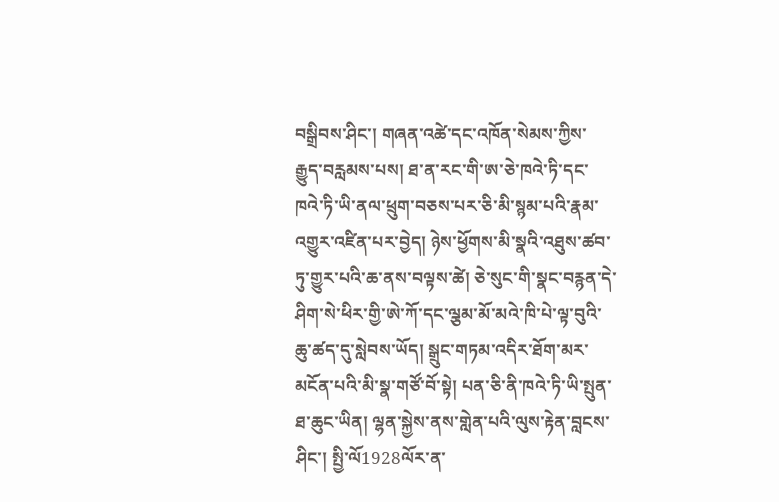བསྒྲིབས་ཤིང་། གཞན་འཚེ་དང་འཁོན་སེམས་ཀྱིས་རྒྱུད་བརླམས་པས། ཐ་ན་རང་གི་ཨ་ཅེ་ཁའེ་ཏི་དང་ཁའེ་ཏི་ཡི་ནལ་ཕྲུག་བཅས་པར་ཅི་མི་སྙམ་པའི་རྣམ་འགྱུར་འཛིན་པར་བྱེད། ཉེས་ཕྱོགས་མི་སྣའི་འཐུས་ཚབ་ཏུ་གྱུར་པའི་ཆ་ནས་བལྟས་ཚེ། ཅེ་སུང་གི་སྣང་བརྙན་དེ་ཤིག་སེ་ཕིར་གྱི་ཨེ་ཀོ་དང་ལྕམ་མོ་མའེ་ཁི་པེ་ལྟ་བུའི་ཆུ་ཚད་དུ་སླེབས་ཡོད། སྒྲུང་གཏམ་འདིར་ཐོག་མར་མངོན་པའི་མི་སྣ་གཙོ་བོ་སྟེ། པན་ཅི་ནི་ཁའེ་ཏི་ཡི་སྤུན་ཐ་ཆུང་ཡིན། ལྷན་སྐྱེས་ནས་གླེན་པའི་ལུས་རྟེན་བླངས་ཤིང་། སྤྱི་ལོ1928ལོར་ན་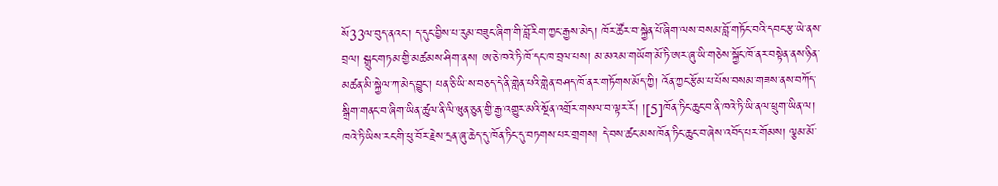སོ33ལ་བུད་ནའང་། ད་དུང་བྱིས་པ་རུམ་བཟུང་ཞིག་གི་བློ་རིག་ཀྱང་རྒྱས་མེད། ཁོར་ཚོར་བ་སྐྱེན་པོ་ཞིག་ལས་བསམ་བློ་གཏོང་བའི་དབང་རྩ་ཡེ་ནས་བྲལ། སྒྲུང་གཏམ་གྱི་མཚམས་ཤིག་ནས། ཨ་ཅེ་ཁའེ་ཏི་ཁོ་དང་ཁ་བྲལ་པས། མ་མའམ་གཡོག་མོ་ཏི་ཨར་ཞུ་ཡི་གཅེས་སྐྱོང་ཁོ་ནར་བསྟེན་ནས་ཉིན་མཚན་མི་སྐྱེལ་ཀ་མེད་བྱུང་། པན་ཅི་ཡི་ས་བཅད་དེ་ནི་གླེན་པའི་གླེན་བཤད་ཁོ་ནར་གཏོགས་མོད་ཀྱི། འོན་ཀྱང་རྩོམ་པ་པོས་བསམ་གཟས་ནས་བཀོད་སྒྲིག་གནང་བ་ཞིག་ཡིན་ཚུལ་ནི་ལི་ཝུན་ཅུན་གྱི་རྒྱ་འགྱུར་མའི་སྔོན་འགྲོར་གསལ་བ་ལྟར་རོ། །[5]ཁོན་ཏིང་ཆུང་བ་ནི་ཁའེ་ཏི་ཡི་ནལ་ཕྲུག་ཡིན་ལ། ཁའེ་ཏི་ཡིས་རང་གི་ཕུ་བོར་རྗེས་དྲན་ཞུ་ཆེད་དུ་ཁོན་ཏིང་དུ་བཏགས་པར་གྲགས། དེ་བས་ཚང་མས་ཁོན་ཏིང་ཆུང་བ་ཞེས་འབོད་པར་གོམས། ལྕམ་མོ་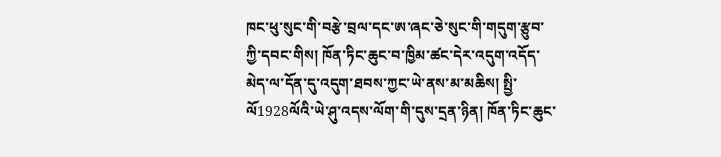ཁང་ཕུ་སུང་གི་བརྩེ་བྲལ་དང་ཨ་ཞང་ཅེ་སུང་གི་གདུག་རྩུབ་ཀྱི་དབང་གིས། ཁོན་ཏིང་ཆུང་བ་ཁྱིམ་ཚང་དེར་འདུག་འདོད་མེད་ལ་དོན་དུ་འདུག་ཐབས་ཀྱང་ཡེ་ནས་མ་མཆིས། སྤྱི་ལོ1928ལོའི་ཡེ་ཤུ་འདས་ལོག་གི་དུས་དྲན་ཉིན། ཁོན་ཏིང་ཆུང་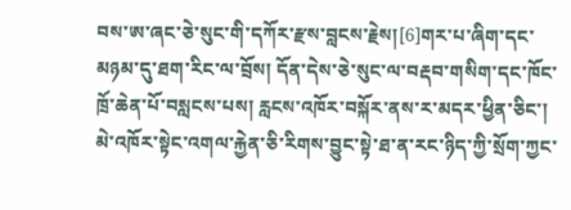བས་ཨ་ཞང་ཅེ་སུང་གི་དཀོར་རྫས་བླངས་རྗེས།[6]གར་པ་ཞིག་དང་མཉམ་དུ་ཐག་རིང་ལ་བྲོས། དོན་དེས་ཅེ་སུང་ལ་བརྡབ་གསིག་དང་ཁོང་ཁྲོ་ཆེན་པོ་བསླངས་པས། རླངས་འཁོར་བསྐོར་ནས་ར་མདར་ཕྱིན་ཅིང་། མེ་འཁོར་སྟེང་འགལ་རྐྱེན་ཅི་རིགས་བྱུང་སྟེ་ཐ་ན་རང་ཉིད་ཀྱི་སྲོག་ཀྱང་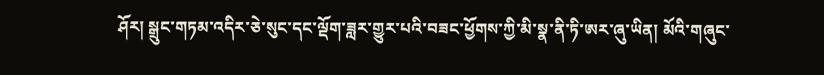ཤོར། སྒྲུང་གཏམ་འདིར་ཅེ་སུང་དང་ལྡོག་ཟླར་གྱུར་པའི་བཟང་ཕྱོགས་ཀྱི་མི་སྣ་ནི་ཏི་ཨར་ཞུ་ཡིན། མོའི་གཞུང་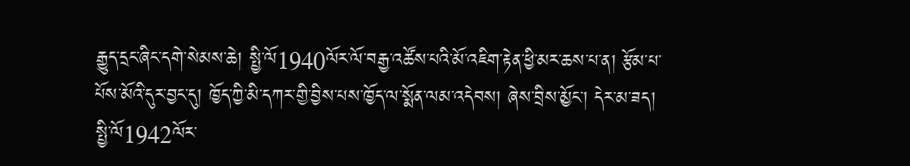རྒྱུད་དྲང་ཞིང་དགེ་སེམས་ཆེ། སྤྱི་ལོ1940ལོར་ལོ་བརྒྱ་འཚོས་པའི་མོ་འཇིག་རྟེན་ཕྱི་མར་ཆས་པ་ན། རྩོམ་པ་པོས་མོའི་དུར་བྱང་དུ། ཁྱོད་ཀྱི་མི་དཀར་གྱི་བྱིས་པས་ཁྱོད་ལ་སྨོན་ལམ་འདེབས། ཞེས་བྲིས་མྱོང་། དེར་མ་ཟད། སྤྱི་ལོ1942ལོར་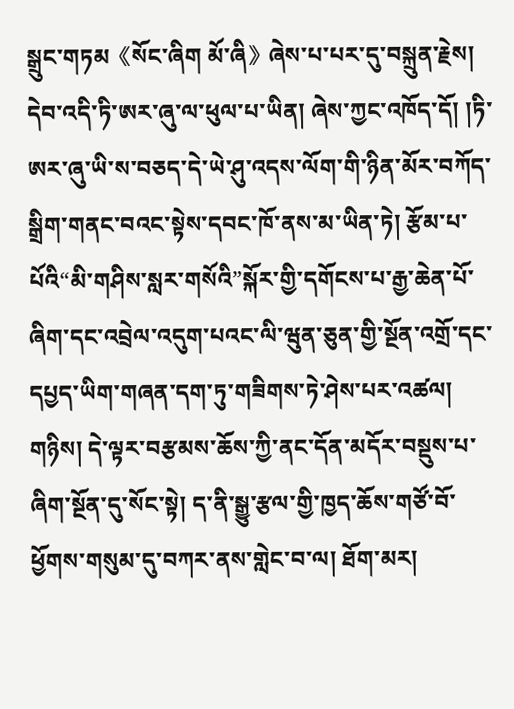སྒྲུང་གཏམ《སོང་ཞིག མོ་ཞི》ཞེས་པ་པར་དུ་བསྐྲུན་རྗེས། དེབ་འདི་ཏི་ཨར་ཞུ་ལ་ཕུལ་པ་ཡིན། ཞེས་ཀྱང་འཁོད་དོ། །ཏི་ཨར་ཞུ་ཡི་ས་བཅད་དེ་ཡེ་ཤུ་འདས་ལོག་གི་ཉིན་མོར་བཀོད་སྒྲིག་གནང་བའང་སྟེས་དབང་ཁོ་ནས་མ་ཡིན་ཏེ། རྩོམ་པ་པོའི“མི་གཤིས་སླར་གསོའི”སྐོར་གྱི་དགོངས་པ་རྒྱ་ཆེན་པོ་ཞིག་དང་འབྲེལ་འདུག་པའང་ལི་ཝུན་ཅུན་གྱི་སྔོན་འགྲོ་དང་དཔྱད་ཡིག་གཞན་དག་ཏུ་གཟིགས་ཏེ་ཤེས་པར་འཚལ། གཉིས། དེ་ལྟར་བརྩམས་ཆོས་ཀྱི་ནང་དོན་མདོར་བསྡུས་པ་ཞིག་སྔོན་དུ་སོང་སྟེ། ད་ནི་སྒྱུ་རྩལ་གྱི་ཁྱད་ཆོས་གཙོ་བོ་ཕྱོགས་གསུམ་དུ་བཀར་ནས་གླེང་བ་ལ། ཐོག་མར།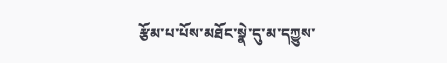རྩོམ་པ་པོས་མཐོང་སྣེ་དུ་མ་དཀྱུས་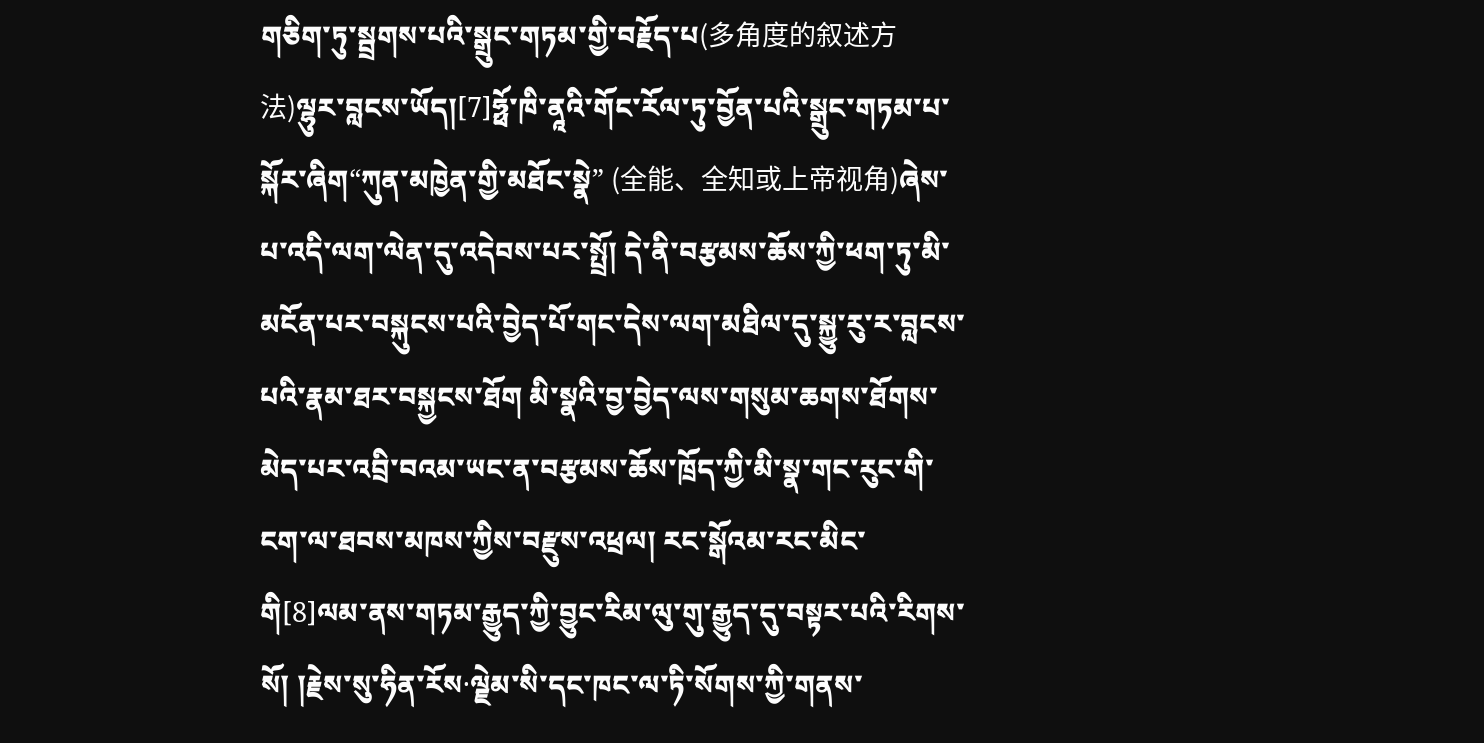གཅིག་ཏུ་སྦྲགས་པའི་སྒྲུང་གཏམ་གྱི་བརྗོད་པ(多角度的叙述方法)ལྷུར་བླངས་ཡོད།[7]ཧྥོ་ཁི་ནཱའི་གོང་རོལ་ཏུ་བྱོན་པའི་སྒྲུང་གཏམ་པ་སྐོར་ཞིག“ཀུན་མཁྱེན་གྱི་མཐོང་སྣེ” (全能、全知或上帝视角)ཞེས་པ་འདི་ལག་ལེན་དུ་འདེབས་པར་སྤྲོ། དེ་ནི་བརྩམས་ཆོས་ཀྱི་ཕག་ཏུ་མི་མངོན་པར་བསྐུངས་པའི་བྱེད་པོ་གང་དེས་ལག་མཐིལ་དུ་སྐྱུ་རུ་ར་བླངས་པའི་རྣམ་ཐར་བསྐྱངས་ཐོག མི་སྣའི་བྱ་བྱེད་ལས་གསུམ་ཆགས་ཐོགས་མེད་པར་འབྲི་བའམ་ཡང་ན་བརྩམས་ཆོས་ཁྲོད་ཀྱི་མི་སྣ་གང་རུང་གི་ངག་ལ་ཐབས་མཁས་ཀྱིས་བརྫུས་འཕྲལ། རང་སྒོའམ་རང་མིང་གི[8]ལམ་ནས་གཏམ་རྒྱུད་ཀྱི་བྱུང་རིམ་ལུ་གུ་རྒྱུད་དུ་བསྟར་པའི་རིགས་སོ། །རྗེས་སུ་ཧིན་རོས·ལྗེམ་སི་དང་ཁང་ལ་ཏི་སོགས་ཀྱི་གནས་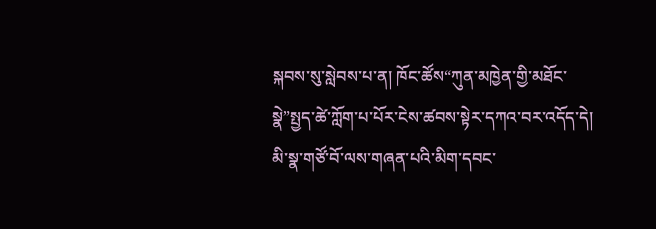སྐབས་སུ་སླེབས་པ་ན། ཁོང་ཚོས“ཀུན་མཁྱེན་གྱི་མཐོང་སྣེ”སྤྱད་ཚེ་ཀློག་པ་པོར་ངེས་ཚབས་སྟེར་དཀའ་བར་འདོད་དེ། མི་སྣ་གཙོ་བོ་ལས་གཞན་པའི་མིག་དབང་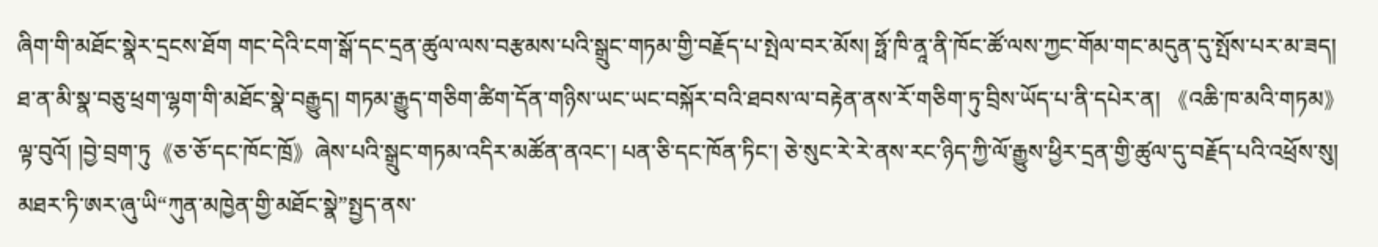ཞིག་གི་མཐོང་སྣེར་དྲངས་ཐོག གང་དེའི་ངག་སྒོ་དང་དྲན་ཚུལ་ལས་བརྩམས་པའི་སྒྲུང་གཏམ་གྱི་བརྗོད་པ་སྤེལ་བར་མོས། ཧྥོ་ཁི་ནཱ་ནི་ཁོང་ཚོ་ལས་ཀྱང་གོམ་གང་མདུན་དུ་སྤོས་པར་མ་ཟད། ཐ་ན་མི་སྣ་བཅུ་ཕྲག་ལྷག་གི་མཐོང་སྣེ་བརྒྱུད། གཏམ་རྒྱུད་གཅིག་ཚིག་དོན་གཉིས་ཡང་ཡང་བསྐོར་བའི་ཐབས་ལ་བརྟེན་ནས་རོ་གཅིག་ཏུ་བྲིས་ཡོད་པ་ནི་དཔེར་ན། 《འཆི་ཁ་མའི་གཏམ》ལྟ་བུའོ། །བྱེ་བྲག་ཏུ《ཅ་ཅོ་དང་ཁོང་ཁྲོ》ཞེས་པའི་སྒྲུང་གཏམ་འདིར་མཚོན་ནའང་། པན་ཅི་དང་ཁོན་ཏིང་། ཅེ་སུང་རེ་རེ་ནས་རང་ཉིད་ཀྱི་ལོ་རྒྱུས་ཕྱིར་དྲན་གྱི་ཚུལ་དུ་བརྗོད་པའི་འཕྲོས་སུ། མཐར་ཏི་ཨར་ཞུ་ཡི“ཀུན་མཁྱེན་གྱི་མཐོང་སྣེ”སྤྱད་ནས་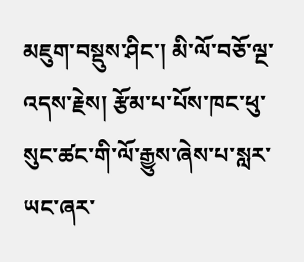མཇུག་བསྡུས་ཤིང་། མི་ལོ་བཅོ་ལྔ་འདས་རྗེས། རྩོམ་པ་པོས་ཁང་ཕུ་སུང་ཚང་གི་ལོ་རྒྱུས་ཞེས་པ་སླར་ཡང་ཞར་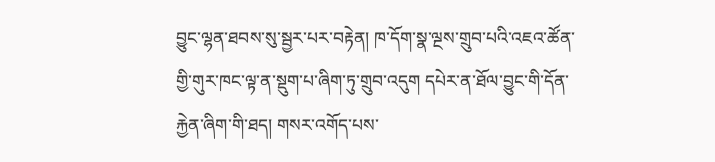བྱུང་ལྷན་ཐབས་སུ་སྦྱར་པར་བརྟེན། ཁ་དོག་སྣ་ལྔས་གྲུབ་པའི་འཇའ་ཚོན་གྱི་གུར་ཁང་ལྟ་ན་སྡུག་པ་ཞིག་ཏུ་གྲུབ་འདུག དཔེར་ན་ཐོལ་བྱུང་གི་དོན་རྐྱེན་ཞིག་གི་ཐད། གསར་འགོད་པས་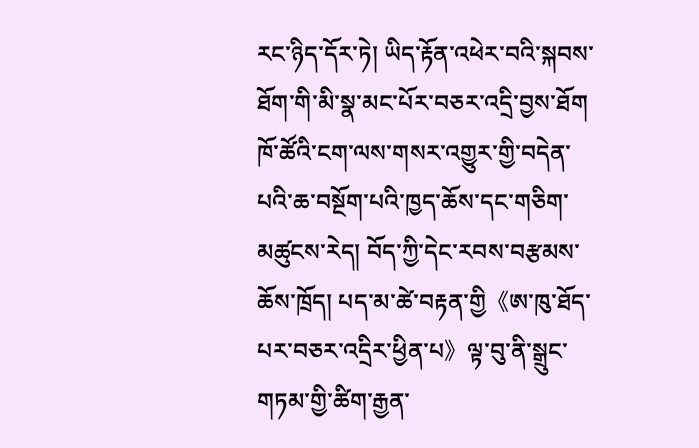རང་ཉིད་དོར་ཏེ། ཡིད་རྟོན་འཕེར་བའི་སྐབས་ཐོག་གི་མི་སྣ་མང་པོར་བཅར་འདྲི་བྱས་ཐོག ཁོ་ཚོའི་ངག་ལས་གསར་འགྱུར་གྱི་བདེན་པའི་ཆ་བསྔོག་པའི་ཁྱད་ཆོས་དང་གཅིག་མཚུངས་རེད། བོད་ཀྱི་དེང་རབས་བརྩམས་ཆོས་ཁྲོད། པད་མ་ཚེ་བརྟན་གྱི《ཨ་ཁུ་ཐོད་པར་བཅར་འདྲིར་ཕྱིན་པ》ལྟ་བུ་ནི་སྒྲུང་གཏམ་གྱི་ཚིག་རྒྱན་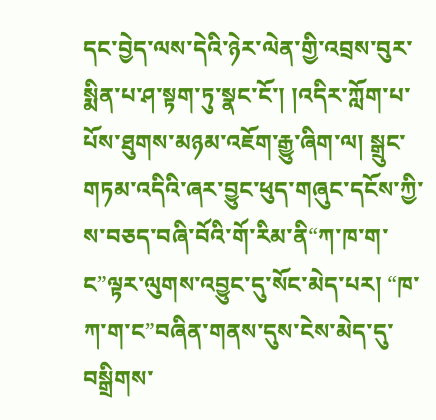དང་བྱེད་ལས་དེའི་ཉེར་ལེན་གྱི་འབྲས་བུར་སྨིན་པ་ཤ་སྟག་ཏུ་སྣང་ངོ་། །འདིར་ཀློག་པ་པོས་ཐུགས་མཉམ་འཇོག་རྒྱུ་ཞིག་ལ། སྒྲུང་གཏམ་འདིའི་ཞར་བྱུང་ཕུད་གཞུང་དངོས་ཀྱི་ས་བཅད་བཞི་བོའི་གོ་རིམ་ནི“ཀ་ཁ་ག་ང”ལྟར་ལུགས་འབྱུང་དུ་སོང་མེད་པར། “ཁ་ཀ་ག་ང”བཞིན་གནས་དུས་ངེས་མེད་དུ་བསྒྲིགས་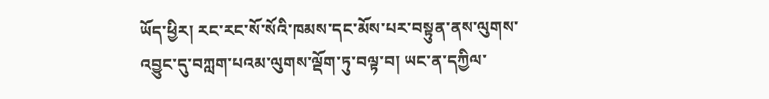ཡོད་ཕྱིར། རང་རང་སོ་སོའི་ཁམས་དང་མོས་པར་བསྟུན་ནས་ལུགས་འབྱུང་དུ་བཀླག་པའམ་ལུགས་ལྡོག་ཏུ་བལྟ་བ། ཡང་ན་དཀྱིལ་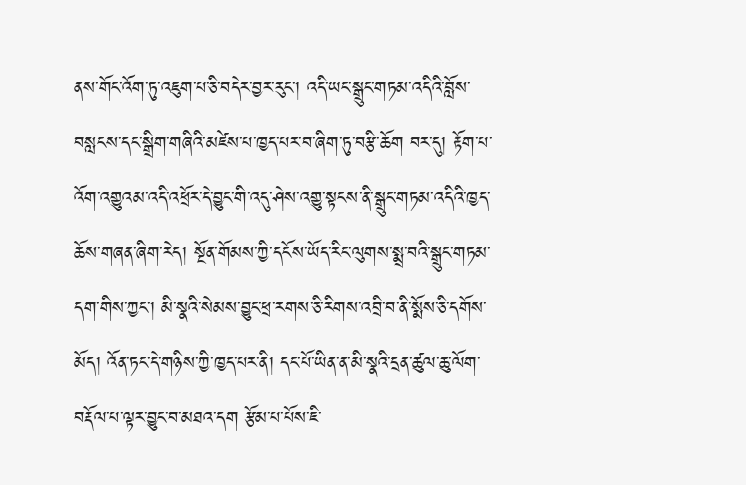ནས་གོང་འོག་ཏུ་འཇུག་པ་ཅི་བདེར་བྱར་རུང་། འདི་ཡང་སྒྲུང་གཏམ་འདིའི་བློས་བསླངས་དང་སྒྲིག་གཞིའི་མཛེས་པ་ཁྱད་པར་བ་ཞིག་ཏུ་བརྩི་ཆོག བར་དུ། རྟོག་པ་འོག་འགྱུའམ་འདི་འཕྲོར་དེ་བྱུང་གི་འདུ་ཤེས་འགྱུ་སྟངས་ནི་སྒྲུང་གཏམ་འདིའི་ཁྱད་ཆོས་གཞན་ཞིག་རེད། སྔོན་གོམས་ཀྱི་དངོས་ཡོད་རིང་ལུགས་སྨྲ་བའི་སྒྲུང་གཏམ་དག་གིས་ཀྱང་། མི་སྣའི་སེམས་བྱུང་ཕྲ་རགས་ཅི་རིགས་འབྲི་བ་ནི་སྨོས་ཅི་དགོས་མོད། འོན་ཏང་དེ་གཉིས་ཀྱི་ཁྱད་པར་ནི། དང་པོ་ཡིན་ན་མི་སྣའི་དྲན་ཚུལ་ཆུ་ལོག་བརྡོལ་པ་ལྟར་བྱུང་བ་མཐའ་དག རྩོམ་པ་པོས་ཇི་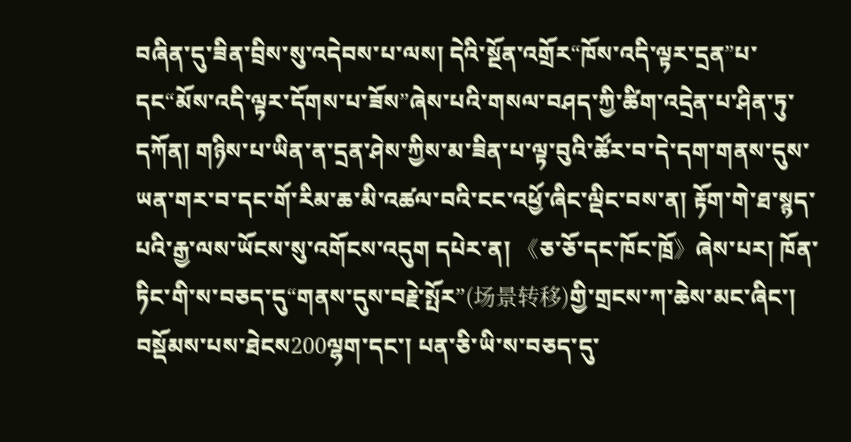བཞིན་དུ་ཟིན་བྲིས་སུ་འདེབས་པ་ལས། དེའི་སྔོན་འགྲོར“ཁོས་འདི་ལྟར་དྲན”པ་དང“མོས་འདི་ལྟར་དོགས་པ་ཟོས”ཞེས་པའི་གསལ་བཤད་ཀྱི་ཚིག་འདྲེན་པ་ཤིན་ཏུ་དཀོན། གཉིས་པ་ཡིན་ན་དྲན་ཤེས་ཀྱིས་མ་ཟིན་པ་ལྟ་བུའི་ཚོར་བ་དེ་དག་གནས་དུས་ཡན་གར་བ་དང་གོ་རིམ་ཆ་མི་འཚལ་བའི་ངང་འཕྱོ་ཞིང་ལྡིང་བས་ན། རྟོག་གེ་ཐ་སྙད་པའི་རྒྱ་ལས་ཡོངས་སུ་འགོངས་འདུག དཔེར་ན། 《ཅ་ཅོ་དང་ཁོང་ཁྲོ》ཞེས་པར། ཁོན་ཏིང་གི་ས་བཅད་དུ“གནས་དུས་བརྗེ་སྤོར”(场景转移)གྱི་གྲངས་ཀ་ཆེས་མང་ཞིང་། བསྡོམས་པས་ཐེངས200ལྷག་དང་། པན་ཅི་ཡི་ས་བཅད་དུ་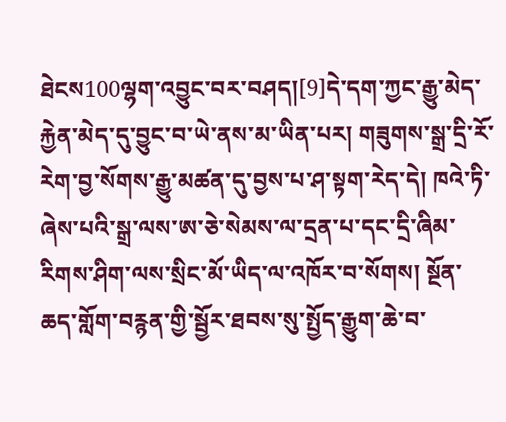ཐེངས100ལྷག་འབྱུང་བར་བཤད།[9]དེ་དག་ཀྱང་རྒྱུ་མེད་རྐྱེན་མེད་དུ་བྱུང་བ་ཡེ་ནས་མ་ཡིན་པར། གཟུགས་སྒྲ་དྲི་རོ་རེག་བྱ་སོགས་རྒྱུ་མཚན་དུ་བྱས་པ་ཤ་སྟག་རེད་དེ། ཁའེ་ཏི་ཞེས་པའི་སྒྲ་ལས་ཨ་ཅེ་སེམས་ལ་དྲན་པ་དང་དྲི་ཞིམ་རིགས་ཤིག་ལས་སྲིང་མོ་ཡིད་ལ་འཁོར་བ་སོགས། སྔོན་ཆད་གློག་བརྙན་གྱི་སྦྱོར་ཐབས་སུ་སྤྱོད་རྒྱུག་ཆེ་བ་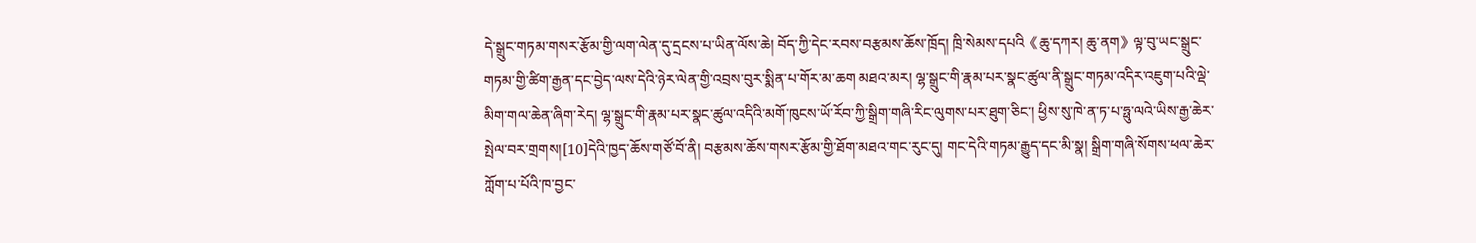དེ་སྒྲུང་གཏམ་གསར་རྩོམ་གྱི་ལག་ལེན་དུ་དྲངས་པ་ཡིན་ལོས་ཆེ། བོད་ཀྱི་དེང་རབས་བརྩམས་ཆོས་ཁྲོད། ཁྲི་སེམས་དཔའི《ཆུ་དཀར། ཆུ་ནག》ལྟ་བུ་ཡང་སྒྲུང་གཏམ་གྱི་ཚིག་རྒྱན་དང་བྱེད་ལས་དེའི་ཉེར་ལེན་གྱི་འབྲས་བུར་སྨིན་པ་གོར་མ་ཆག མཐའ་མར། ལྷ་སྒྲུང་གི་རྣམ་པར་སྣང་ཚུལ་ནི་སྒྲུང་གཏམ་འདིར་འཇུག་པའི་ལྡེ་མིག་གལ་ཆེན་ཞིག་རེད། ལྷ་སྒྲུང་གི་རྣམ་པར་སྣང་ཚུལ་འདིའི་མགོ་ཁུངས་ཡོ་རོབ་ཀྱི་སྒྲིག་གཞི་རིང་ལུགས་པར་ཐུག་ཅིང་། ཕྱིས་སུ་ཁེ་ན་ཏ་པ་ཧྥུ་ལའེ་ཡིས་རྒྱ་ཆེར་སྤེལ་བར་གྲགས།[10]དེའི་ཁྱད་ཆོས་གཙོ་བོ་ནི། བརྩམས་ཆོས་གསར་རྩོམ་གྱི་ཐོག་མཐའ་གང་རུང་དུ། གང་དེའི་གཏམ་རྒྱུད་དང་མི་སྣ། སྒྲིག་གཞི་སོགས་ཕལ་ཆེར་ཀློག་པ་པོའི་ཁ་བྱང་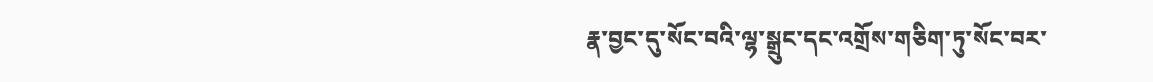རྣ་བྱང་དུ་སོང་བའི་ལྷ་སྒྲུང་དང་འགྲོས་གཅིག་ཏུ་སོང་བར་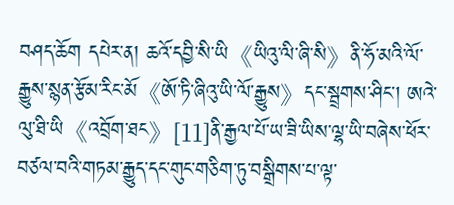བཤད་ཆོག དཔེར་ན། ཆའོ་དབྱི་སི་ཡི《ཡིའུ་ལི་ཞི་སི》ནི་ཧོ་མའི་ལོ་རྒྱུས་སྙན་རྩོམ་རིང་མོ《ཨོ་ཏི་ཞིའུ་ཡི་ལོ་རྒྱུས》དང་སྦྲགས་ཤིང་། ཨའེ་ལུ་ཐི་ཡི《འབྲོག་ཐང》[11]ནི་རྒྱལ་པོ་ཡ་ཟི་ཡིས་ལྷ་ཡི་བཞེས་ཕོར་བཙལ་བའི་གཏམ་རྒྱུད་དང་གུང་གཅིག་ཏུ་བསྒྲིགས་པ་ལྟ་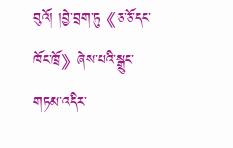བུའོ། །བྱེ་བྲག་ཏུ《ཅ་ཅོ་དང་ཁོང་ཁྲོ》ཞེས་པའི་སྒྲུང་གཏམ་འདིར་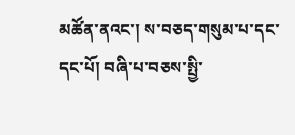མཚོན་ནའང་། ས་བཅད་གསུམ་པ་དང་དང་པོ། བཞི་པ་བཅས་སྤྱི་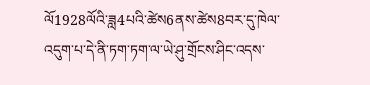ལོ1928ལོའི་ཟླ4པའི་ཚེས6ནས་ཚེས8བར་དུ་ཁེལ་འདུག་པ་དེ་ནི་ཏག་ཏག་ལ་ཡེ་ཤུ་གྲོངས་ཤིང་འདས་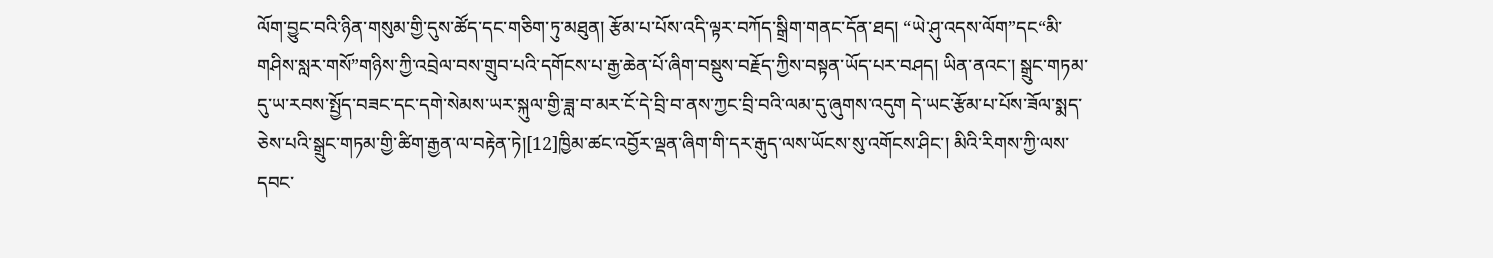ལོག་བྱུང་བའི་ཉིན་གསུམ་གྱི་དུས་ཚོད་དང་གཅིག་ཏུ་མཐུན། རྩོམ་པ་པོས་འདི་ལྟར་བཀོད་སྒྲིག་གནང་དོན་ཐད། “ཡེ་ཤུ་འདས་ལོག”དང“མི་གཤིས་སླར་གསོ”གཉིས་ཀྱི་འབྲེལ་བས་གྲུབ་པའི་དགོངས་པ་རྒྱ་ཆེན་པོ་ཞིག་བསྡུས་བརྗོད་ཀྱིས་བསྟན་ཡོད་པར་བཤད། ཡིན་ནའང་། སྒྲུང་གཏམ་དུ་ཡ་རབས་སྤྱོད་བཟང་དང་དགེ་སེམས་ཡར་སྐུལ་གྱི་ཟླ་བ་མར་ངོ་དེ་བྲི་བ་ནས་ཀྱང་བྲི་བའི་ལམ་དུ་ཞུགས་འདུག དེ་ཡང་རྩོམ་པ་པོས་ཟོལ་སྨད་ཅེས་པའི་སྒྲུང་གཏམ་གྱི་ཚིག་རྒྱན་ལ་བརྟེན་ཏེ།[12]ཁྱིམ་ཚང་འབྱོར་ལྡན་ཞིག་གི་དར་རྒུད་ལས་ཡོངས་སུ་འགོངས་ཤིང་། མིའི་རིགས་ཀྱི་ལས་དབང་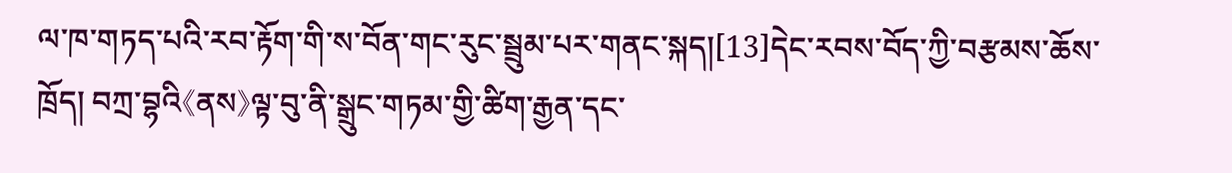ལ་ཁ་གཏད་པའི་རབ་རྟོག་གི་ས་བོན་གང་རུང་སྦྲུམ་པར་གནང་སྐད།[13]དེང་རབས་བོད་ཀྱི་བརྩམས་ཆོས་ཁྲོད། བཀྲ་བྷའི《ནས》ལྟ་བུ་ནི་སྒྲུང་གཏམ་གྱི་ཚིག་རྒྱན་དང་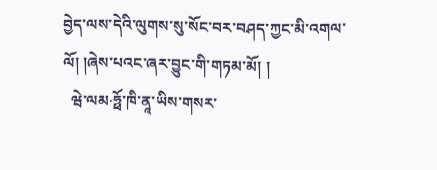བྱེད་ལས་དེའི་ལུགས་སུ་སོང་བར་བཤད་ཀྱང་མི་འགལ་ལོ། །ཞེས་པའང་ཞར་བྱུང་གི་གཏམ་མོ། །
  ཝེ་ལམ·ཧྥོ་ཁི་ནཱ་ཡིས་གསར་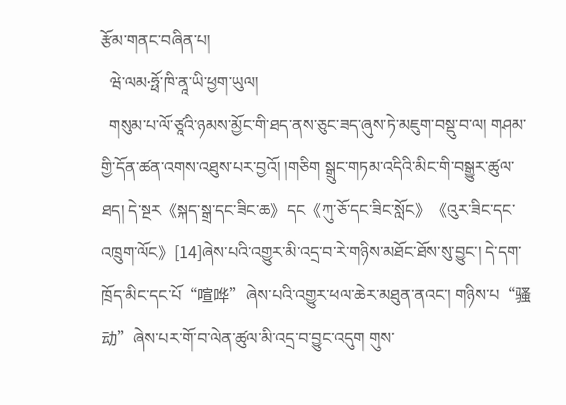རྩོམ་གནང་བཞིན་པ།
  ཝེ་ལམ·ཧྥོ་ཁི་ནཱ་ཡི་ཕྱག་ཡུལ།
  གསུམ་པ་ལོ་ཙཱའི་ཉམས་མྱོང་གི་ཐད་ནས་ཅུང་ཟད་ཞུས་ཏེ་མཇུག་བསྡུ་བ་ལ། གཤམ་གྱི་དོན་ཚན་འགས་འཐུས་པར་བྱའོ། །གཅིག སྒྲུང་གཏམ་འདིའི་མིང་གི་བསྒྱུར་ཚུལ་ཐད། དེ་སྔར《སྐད་སྒྲ་དང་ཟིང་ཆ》དང《ཀུ་ཅོ་དང་ཟིང་སློང》《འུར་ཟིང་དང་འཁྲུག་ལོང》[14]ཞེས་པའི་འགྱུར་མི་འདྲ་བ་རེ་གཉིས་མཐོང་ཐོས་སུ་བྱུང་། དེ་དག་ཁྲོད་མིང་དང་པོ“喧哗”ཞེས་པའི་འགྱུར་ཕལ་ཆེར་མཐུན་ནའང་། གཉིས་པ“骚动”ཞེས་པར་གོ་བ་ལེན་ཚུལ་མི་འདྲ་བ་བྱུང་འདུག གུས་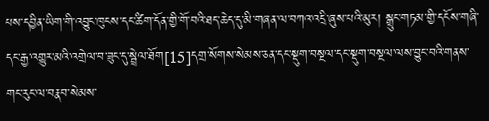པས་དབྱིན་ཡིག་གི་འབྱུང་ཁུངས་དང་ཚིག་དོན་གྱི་གོ་བའི་ཐད་ཆེད་དུ་མི་གཞན་ལ་བཀའ་འདྲི་ཞུས་པའི་མུར། སྒྲུང་གཏམ་གྱི་དངོས་གཞི་དང་རྒྱ་འགྱུར་མའི་འགྲེལ་བ་ཟུང་དུ་སྦྲེལ་ཐོག[15]དགྲ་སོགས་སེམས་ཅན་དང་སྡུག་བསྔལ་དང་སྡུག་བསྔལ་ལས་བྱུང་བའི་གནས་གང་རུང་ལ་བརྣབ་སེམས་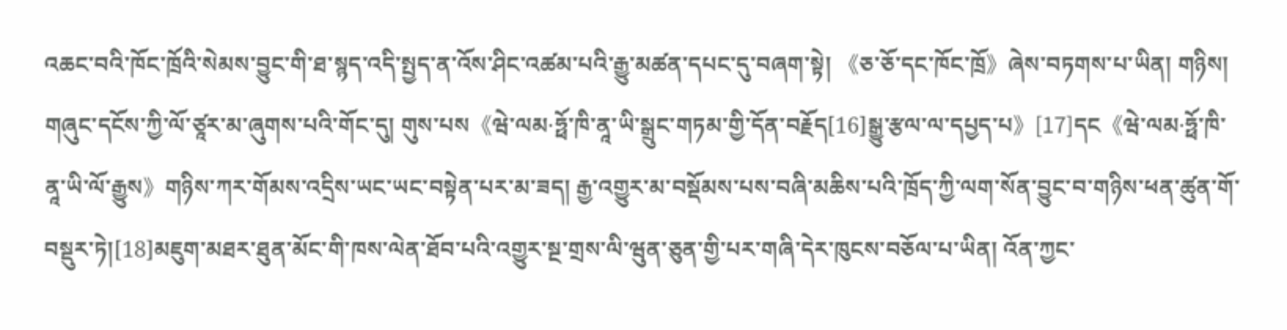འཆང་བའི་ཁོང་ཁྲོའི་སེམས་བྱུང་གི་ཐ་སྙད་འདི་སྤྱད་ན་འོས་ཤིང་འཚམ་པའི་རྒྱུ་མཚན་དཔང་དུ་བཞག་སྟེ། 《ཅ་ཅོ་དང་ཁོང་ཁྲོ》ཞེས་བཏགས་པ་ཡིན། གཉིས། གཞུང་དངོས་ཀྱི་ལོ་ཙཱར་མ་ཞུགས་པའི་གོང་དུ། གུས་པས《ཝེ་ལམ·ཧྥོ་ཁི་ནཱ་ཡི་སྒྲུང་གཏམ་གྱི་དོན་བརྗོད[16]སྒྱུ་རྩལ་ལ་དཔྱད་པ》[17]དང《ཝེ་ལམ·ཧྥོ་ཁི་ནཱ་ཡི་ལོ་རྒྱུས》གཉིས་ཀར་གོམས་འདྲིས་ཡང་ཡང་བསྟེན་པར་མ་ཟད། རྒྱ་འགྱུར་མ་བསྡོམས་པས་བཞི་མཆིས་པའི་ཁྲོད་ཀྱི་ལག་སོན་བྱུང་བ་གཉིས་ཕན་ཚུན་གོ་བསྡུར་ཏེ།[18]མཇུག་མཐར་ཐུན་མོང་གི་ཁས་ལེན་ཐོབ་པའི་འགྱུར་སྔ་གྲས་ལི་ཝུན་ཅུན་གྱི་པར་གཞི་དེར་ཁུངས་བཅོལ་པ་ཡིན། འོན་ཀྱང་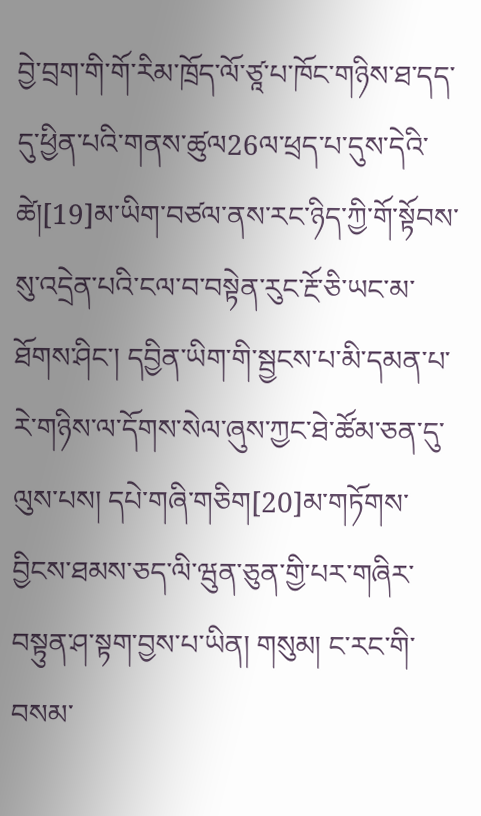བྱེ་བྲག་གི་གོ་རིམ་ཁྲོད་ལོ་ཙཱ་པ་ཁོང་གཉིས་ཐ་དད་དུ་ཕྱིན་པའི་གནས་ཚུལ26ལ་ཕྲད་པ་དུས་དེའི་ཚེ།[19]མ་ཡིག་བཙལ་ནས་རང་ཉིད་ཀྱི་གོ་སྟོབས་སུ་འདྲེན་པའི་ངལ་བ་བསྟེན་རུང་རྔོ་ཅི་ཡང་མ་ཐོགས་ཤིང་། དབྱིན་ཡིག་གི་སྦྱངས་པ་མི་དམན་པ་རེ་གཉིས་ལ་དོགས་སེལ་ཞུས་ཀྱང་ཐེ་ཚོམ་ཅན་དུ་ལུས་པས། དཔེ་གཞི་གཅིག[20]མ་གཏོགས་བྱིངས་ཐམས་ཅད་ལི་ཝུན་ཅུན་གྱི་པར་གཞིར་བསྟུན་ཤ་སྟག་བྱས་པ་ཡིན། གསུམ། ང་རང་གི་བསམ་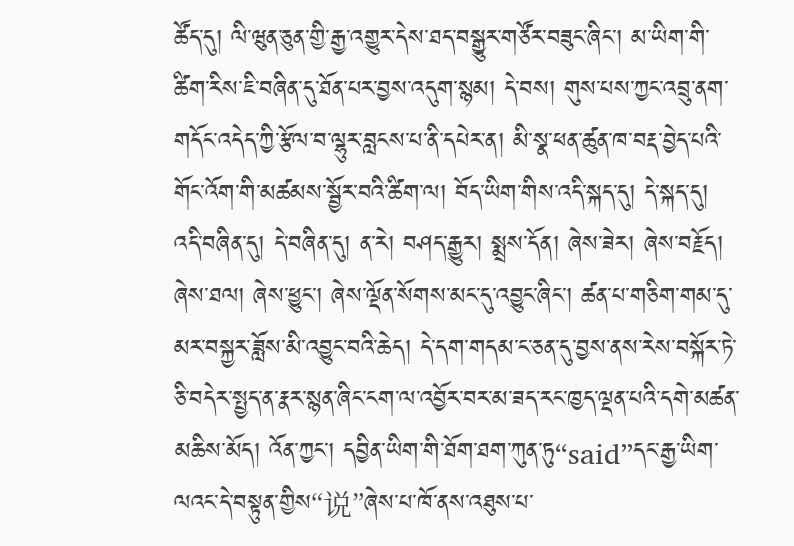ཚོད་དུ། ལི་ཝུན་ཅུན་གྱི་རྒྱ་འགྱུར་དེས་ཐད་བསྒྱུར་གཙོར་བཟུང་ཞིང་། མ་ཡིག་གི་ཚིག་རིས་ཇི་བཞིན་དུ་ཐོན་པར་བྱས་འདུག་སྙམ། དེ་བས། གུས་པས་ཀྱང་འབྲུ་ནག་གདོང་འདེད་ཀྱི་རྩོལ་བ་ལྷུར་བླངས་པ་ནི་དཔེར་ན། མི་སྣ་ཕན་ཚུན་ཁ་བརྡ་བྱེད་པའི་གོང་འོག་གི་མཚམས་སྦྱོར་བའི་ཚིག་ལ། བོད་ཡིག་གིས་འདི་སྐད་དུ། དེ་སྐད་དུ། འདི་བཞིན་དུ། དེ་བཞིན་དུ། ན་རེ། བཤད་རྒྱུར། སྨྲས་དོན། ཞེས་ཟེར། ཞེས་བརྗོད། ཞེས་ཐལ། ཞེས་ཕྱུང་། ཞེས་ལྡོན་སོགས་མང་དུ་འབྱུང་ཞིང་། ཚན་པ་གཅིག་གམ་དུ་མར་བསྐྱར་ཟློས་མི་འབྱུང་བའི་ཆེད། དེ་དག་གདམ་ང་ཅན་དུ་བྱས་ནས་རེས་བསྐོར་ཏེ་ཅི་བདེར་སྤྱད་ན་རྣར་སྙན་ཞིང་ངག་ལ་འབྱོར་བར་མ་ཟད་རང་ཁྱད་ལྡན་པའི་དགེ་མཚན་མཆིས་མོད། འོན་ཀྱང་། དབྱིན་ཡིག་གི་ཐོག་ཐག་ཀུན་ཏུ“said”དང་རྒྱ་ཡིག་ལའང་དེ་བསྟུན་གྱིས“说”ཞེས་པ་ཁོ་ནས་འཐུས་པ་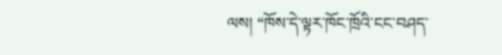ལས། “ཁོས་དེ་ལྟར་ཁོང་ཁྲོའི་ངང་བཤད་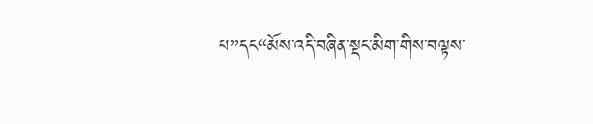པ”དང“མོས་འདི་བཞིན་སྡང་མིག་གིས་བལྟས་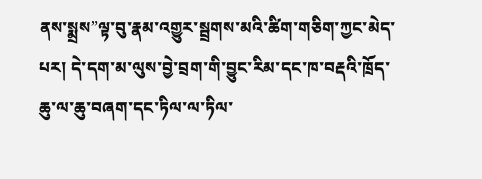ནས་སྨྲས”ལྟ་བུ་རྣམ་འགྱུར་སྦྲགས་མའི་ཚིག་གཅིག་ཀྱང་མེད་པར། དེ་དག་མ་ལུས་བྱེ་བྲག་གི་བྱུང་རིམ་དང་ཁ་བརྡའི་ཁྲོད་ཆུ་ལ་ཆུ་བཞག་དང་ཏིལ་ལ་ཏིལ་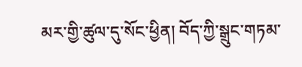མར་གྱི་ཚུལ་དུ་སོང་ཕྱིན། བོད་ཀྱི་སྒྲུང་གཏམ་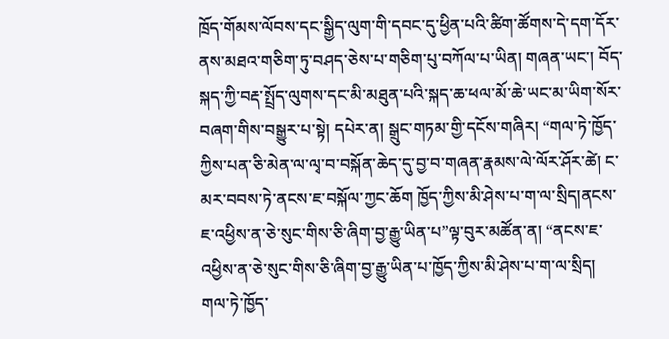ཁྲོད་གོམས་ལོབས་དང་སྒྱིད་ལུག་གི་དབང་དུ་ཕྱིན་པའི་ཚིག་ཚོགས་དེ་དག་དོར་ནས་མཐའ་གཅིག་ཏུ་བཤད་ཅེས་པ་གཅིག་པུ་བཀོལ་པ་ཡིན། གཞན་ཡང་། བོད་སྐད་ཀྱི་བརྡ་སྤྲོད་ལུགས་དང་མི་མཐུན་པའི་སྐད་ཆ་ཕལ་མོ་ཆེ་ཡང་མ་ཡིག་སོར་བཞག་གིས་བསྒྱུར་པ་སྟེ། དཔེར་ན། སྒྲུང་གཏམ་གྱི་དངོས་གཞིར། “གལ་ཏེ་ཁྱོད་ཀྱིས་པན་ཅི་མེན་ལ་ལྭ་བ་བསྐོན་ཆེད་དུ་བྱ་བ་གཞན་རྣམས་ལེ་ལོར་ཤོར་ཚེ། ང་མར་བབས་ཏེ་ནངས་ཇ་བསྐོལ་ཀྱང་ཆོག ཁྱོད་ཀྱིས་མི་ཤེས་པ་ག་ལ་སྲིད།ནངས་ཇ་འཕྱིས་ན་ཅེ་སུང་གིས་ཅི་ཞིག་བྱ་རྒྱུ་ཡིན་པ”ལྟ་བུར་མཚོན་ན། “ནངས་ཇ་འཕྱིས་ན་ཅེ་སུང་གིས་ཅི་ཞིག་བྱ་རྒྱུ་ཡིན་པ་ཁྱོད་ཀྱིས་མི་ཤེས་པ་ག་ལ་སྲིད། གལ་ཏེ་ཁྱོད་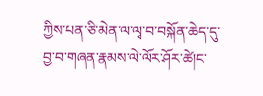ཀྱིས་པན་ཅི་མེན་ལ་ལྭ་བ་བསྐོན་ཆེད་དུ་བྱ་བ་གཞན་རྣམས་ལེ་ལོར་ཤོར་ཚེ།ང་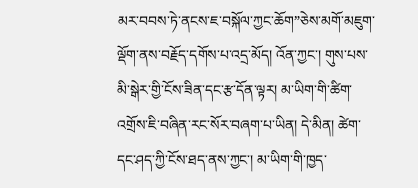མར་བབས་ཏེ་ནངས་ཇ་བསྐོལ་ཀྱང་ཆོག”ཅེས་མགོ་མཇུག་ལྡོག་ནས་བརྗོད་དགོས་པ་འདྲ་མོད། འོན་ཀྱང་། གུས་པས་མི་སྒེར་གྱི་ངོས་ཟིན་དང་རྩ་དོན་ལྟར། མ་ཡིག་གི་ཚིག་འགྲོས་ཇི་བཞིན་རང་སོར་བཞག་པ་ཡིན། དེ་མིན། ཚེག་དང་ཤད་ཀྱི་ངོས་ཐད་ནས་ཀྱང་། མ་ཡིག་གི་ཁྱད་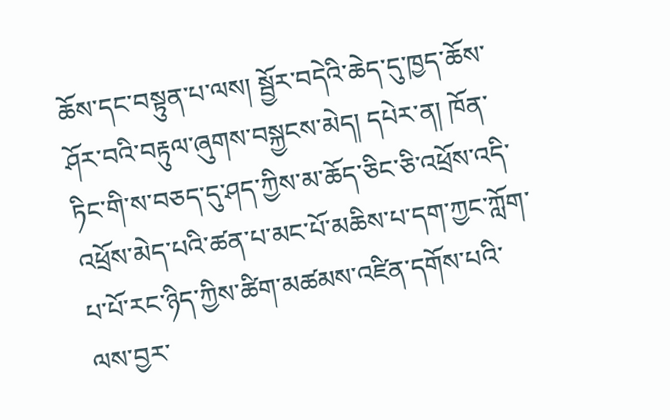ཆོས་དང་བསྟུན་པ་ལས། སྦྱོར་བདེའི་ཆེད་དུ་ཁྱད་ཆོས་ཤོར་བའི་བརྟུལ་ཞུགས་བསྐྱངས་མེད། དཔེར་ན། ཁོན་ཏིང་གི་ས་བཅད་དུ་ཤད་ཀྱིས་མ་ཆོད་ཅིང་ཅི་འཕྲོས་འདི་འཕྲོས་མེད་པའི་ཚན་པ་མང་པོ་མཆིས་པ་དག་ཀྱང་ཀློག་པ་པོ་རང་ཉིད་ཀྱིས་ཚིག་མཚམས་འཛིན་དགོས་པའི་ལས་བྱར་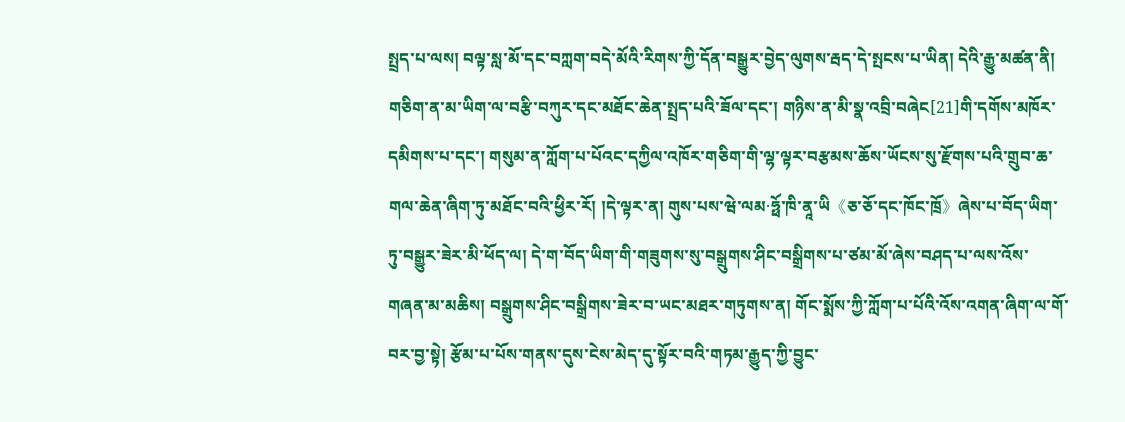སྤྲད་པ་ལས། བལྟ་སླ་མོ་དང་བཀླག་བདེ་མོའི་རིགས་ཀྱི་དོན་བསྒྱུར་བྱེད་ལུགས་རྦད་དེ་སྤངས་པ་ཡིན། དེའི་རྒྱུ་མཚན་ནི། གཅིག་ན་མ་ཡིག་ལ་བརྩི་བཀུར་དང་མཐོང་ཆེན་སྤྲད་པའི་ཟོལ་དང་། གཉིས་ན་མི་སྣ་འབྲི་བཞེང[21]གི་དགོས་མཁོར་དམིགས་པ་དང་། གསུམ་ན་ཀློག་པ་པོའང་དཀྱིལ་འཁོར་གཅིག་གི་ལྷ་ལྟར་བརྩམས་ཆོས་ཡོངས་སུ་རྫོགས་པའི་གྲུབ་ཆ་གལ་ཆེན་ཞིག་ཏུ་མཐོང་བའི་ཕྱིར་རོ། །དེ་ལྟར་ན། གུས་པས་ཝེ་ལམ·ཧྥོ་ཁི་ནཱ་ཡི《ཅ་ཅོ་དང་ཁོང་ཁྲོ》ཞེས་པ་བོད་ཡིག་ཏུ་བསྒྱུར་ཟེར་མི་ཕོད་ལ། དེ་ག་བོད་ཡིག་གི་གཟུགས་སུ་བསྒྲུགས་ཤིང་བསྒྲིགས་པ་ཙམ་མོ་ཞེས་བཤད་པ་ལས་འོས་གཞན་མ་མཆིས། བསྒྲུགས་ཤིང་བསྒྲིགས་ཟེར་བ་ཡང་མཐར་གཏུགས་ན། གོང་སྨོས་ཀྱི་ཀློག་པ་པོའི་འོས་འགན་ཞིག་ལ་གོ་བར་བྱ་སྟེ། རྩོམ་པ་པོས་གནས་དུས་ངེས་མེད་དུ་སྟོར་བའི་གཏམ་རྒྱུད་ཀྱི་བྱུང་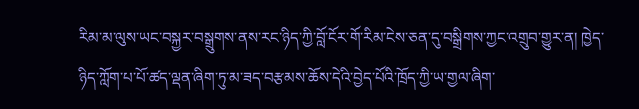རིམ་མ་ལུས་ཡང་བསྐྱར་བསྒྲུགས་ནས་རང་ཉིད་ཀྱི་བློ་ངོར་གོ་རིམ་ངེས་ཅན་དུ་བསྒྲིགས་ཀྱང་འགྲུབ་གྱུར་ན། ཁྱེད་ཉིད་ཀློག་པ་པོ་ཚད་ལྡན་ཞིག་ཏུ་མ་ཟད་བརྩམས་ཆོས་དེའི་བྱེད་པོའི་ཁྲོད་ཀྱི་ཡ་གྱལ་ཞིག་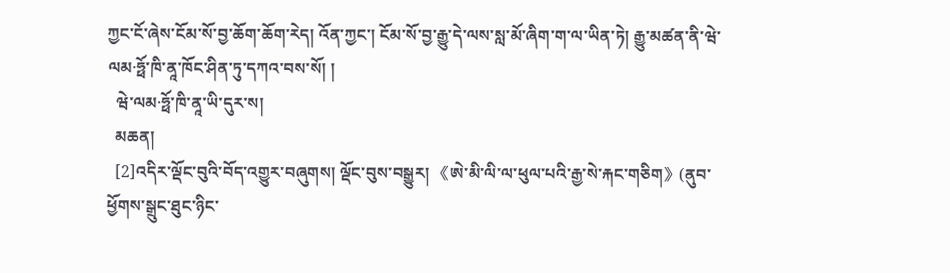ཀྱང་ངོ་ཞེས་ངོམ་སོ་བྱ་ཆོག་ཆོག་རེད། འོན་ཀྱང་། ངོམ་སོ་བྱ་རྒྱུ་དེ་ལས་སླ་མོ་ཞིག་ག་ལ་ཡིན་ཏེ། རྒྱུ་མཚན་ནི་ཝེ་ལམ·ཧྥོ་ཁི་ནཱ་ཁོང་ཤིན་ཏུ་དཀའ་བས་སོ། །
  ཝེ་ལམ·ཧྥོ་ཁི་ནཱ་ཡི་དུར་ས།
  མཆན།
  [2]འདིར་ལྡོང་བུའི་བོད་འགྱུར་བཞུགས། ལྡོང་བུས་བསྒྱུར། 《ཨེ་མི་ལི་ལ་ཕུལ་པའི་རྒྱ་སེ་རྐང་གཅིག》(ནུབ་ཕྱོགས་སྒྲུང་ཐུང་ཉིང་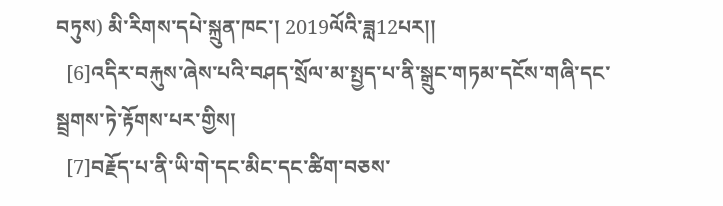བཏུས) མི་རིགས་དཔེ་སྐྲུན་ཁང་། 2019ལོའི་ཟླ12པར།།
  [6]འདིར་བརྐུས་ཞེས་པའི་བཤད་སྲོལ་མ་སྤྱད་པ་ནི་སྒྲུང་གཏམ་དངོས་གཞི་དང་སྦྲགས་ཏེ་རྟོགས་པར་གྱིས།
  [7]བརྗོད་པ་ནི་ཡི་གེ་དང་མིང་དང་ཚིག་བཅས་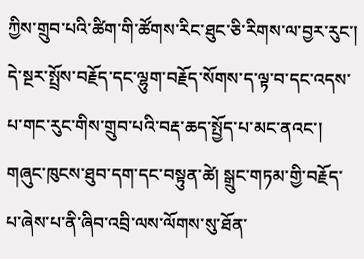ཀྱིས་གྲུབ་པའི་ཚིག་གི་ཚོགས་རིང་ཐུང་ཅི་རིགས་ལ་བྱར་རུང་། དེ་སྔར་སྤྲོས་བརྗོད་དང་ལྷུག་བརྗོད་སོགས་ད་ལྟ་བ་དང་འདས་པ་གང་རུང་གིས་གྲུབ་པའི་བརྡ་ཆད་སྤྱོད་པ་མང་ནའང་། གཞུང་ཁུངས་ཐུབ་དག་དང་བསྟུན་ཚེ། སྒྲུང་གཏམ་གྱི་བརྗོད་པ་ཞེས་པ་ནི་ཞིབ་འབྲི་ལས་ལོགས་སུ་ཐོན་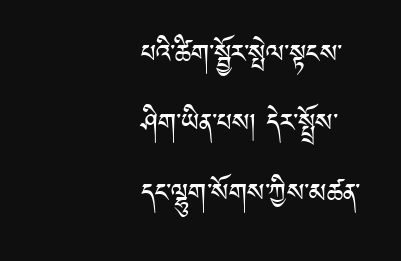པའི་ཚིག་སྦྱོར་སྤེལ་སྟངས་ཤིག་ཡིན་པས། དེར་སྤྲོས་དང་ལྷུག་སོགས་ཀྱིས་མཚན་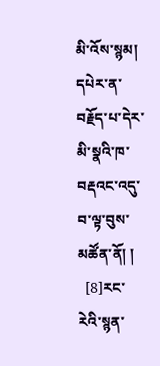མི་འོས་སྙམ། དཔེར་ན་བརྗོད་པ་དེར་མི་སྣའི་ཁ་བརྡའང་འདུ་བ་ལྟ་བུས་མཚོན་ནོ། །
  [8]རང་རེའི་སྙན་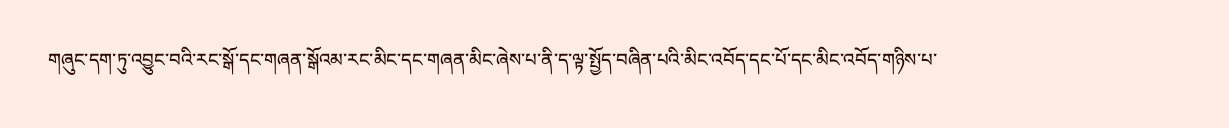གཞུང་དག་ཏུ་འབྱུང་བའི་རང་སྒོ་དང་གཞན་སྒོའམ་རང་མིང་དང་གཞན་མིང་ཞེས་པ་ནི་ད་ལྟ་སྤྱོད་བཞིན་པའི་མིང་འབོད་དང་པོ་དང་མིང་འབོད་གཉིས་པ་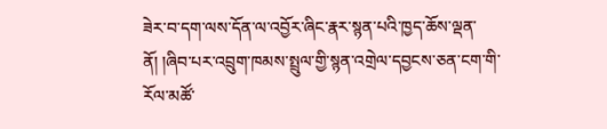ཟེར་བ་དག་ལས་དོན་ལ་འབྱོར་ཞིང་རྣར་སྙན་པའི་ཁྱད་ཆོས་ལྡན་ནོ། །ཞིབ་པར་འབྲུག་ཁམས་སྤྲུལ་གྱི་སྙན་འགྲེལ་དབྱངས་ཅན་ངག་གི་རོལ་མཚོ་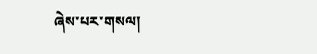ཞེས་པར་གསལ།